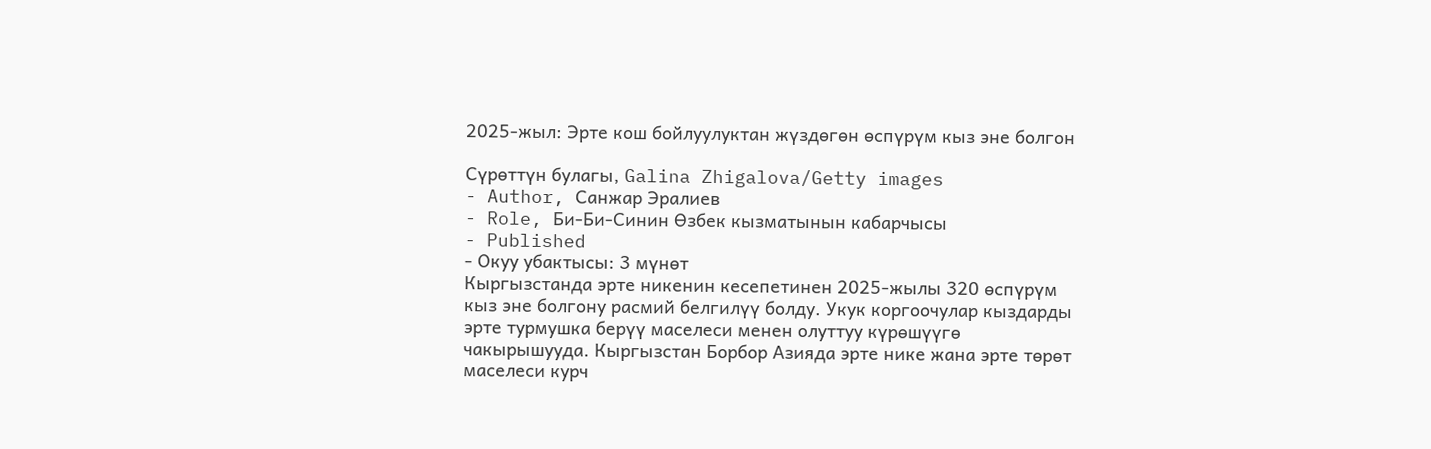2025-жыл: Эрте кош бойлуулуктан жүздөгөн өспүрүм кыз эне болгон

Сүрөттүн булагы, Galina Zhigalova/Getty images
- Author, Санжар Эралиев
- Role, Би-Би-Синин Өзбек кызматынын кабарчысы
- Published
- Окуу убактысы: 3 мүнөт
Кыргызстанда эрте никенин кесепетинен 2025-жылы 320 өспүрүм кыз эне болгону расмий белгилүү болду. Укук коргоочулар кыздарды эрте турмушка берүү маселеси менен олуттуу күрөшүүгө чакырышууда. Кыргызстан Борбор Азияда эрте нике жана эрте төрөт маселеси курч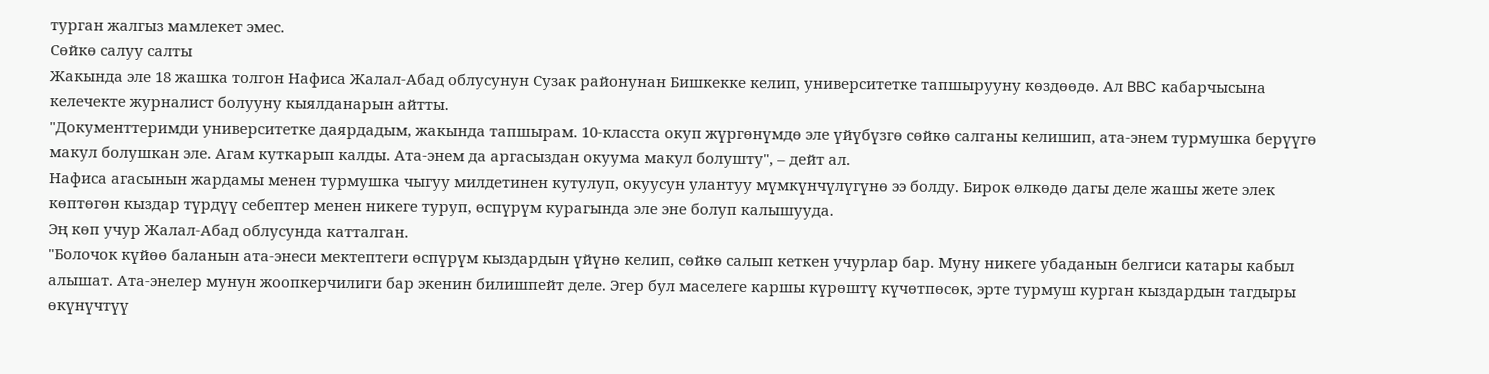турган жалгыз мамлекет эмес.
Сөйкө салуу салты
Жакында эле 18 жашка толгон Нафиса Жалал-Абад облусунун Сузак районунан Бишкекке келип, университетке тапшырууну көздөөдө. Ал BBC кабарчысына келечекте журналист болууну кыялданарын айтты.
"Документтеримди университетке даярдадым, жакында тапшырам. 10-класста окуп жүргөнүмдө эле үйүбүзгө сөйкө салганы келишип, ата-энем турмушка берүүгө макул болушкан эле. Агам куткарып калды. Ата-энем да аргасыздан окуума макул болушту", – дейт ал.
Нафиса агасынын жардамы менен турмушка чыгуу милдетинен кутулуп, окуусун улантуу мүмкүнчүлүгүнө ээ болду. Бирок өлкөдө дагы деле жашы жете элек көптөгөн кыздар түрдүү себептер менен никеге туруп, өспүрүм курагында эле эне болуп калышууда.
Эң көп учур Жалал-Абад облусунда катталган.
"Болочок күйөө баланын ата-энеси мектептеги өспүрүм кыздардын үйүнө келип, сөйкө салып кеткен учурлар бар. Муну никеге убаданын белгиси катары кабыл алышат. Ата-энелер мунун жоопкерчилиги бар экенин билишпейт деле. Эгер бул маселеге каршы күрөштү күчөтпөсөк, эрте турмуш курган кыздардын тагдыры өкүнүчтүү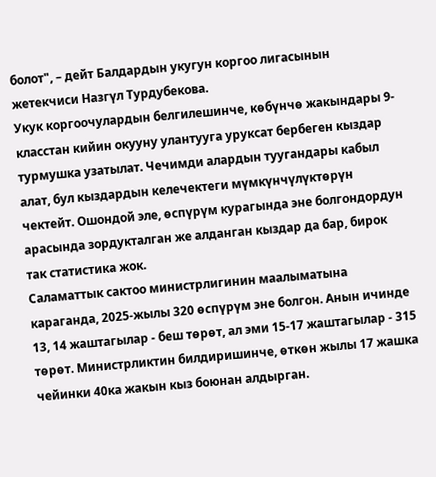болот", – дейт Балдардын укугун коргоо лигасынын жетекчиси Назгүл Турдубекова.
Укук коргоочулардын белгилешинче, көбүнчө жакындары 9-класстан кийин окууну улантууга уруксат бербеген кыздар турмушка узатылат. Чечимди алардын туугандары кабыл алат, бул кыздардын келечектеги мүмкүнчүлүктөрүн чектейт. Ошондой эле, өспүрүм курагында эне болгондордун арасында зордукталган же алданган кыздар да бар, бирок так статистика жок.
Саламаттык сактоо министрлигинин маалыматына караганда, 2025-жылы 320 өспүрүм эне болгон. Анын ичинде 13, 14 жаштагылар - беш төрөт, ал эми 15-17 жаштагылар - 315 төрөт. Министрликтин билдиришинче, өткөн жылы 17 жашка чейинки 40ка жакын кыз боюнан алдырган.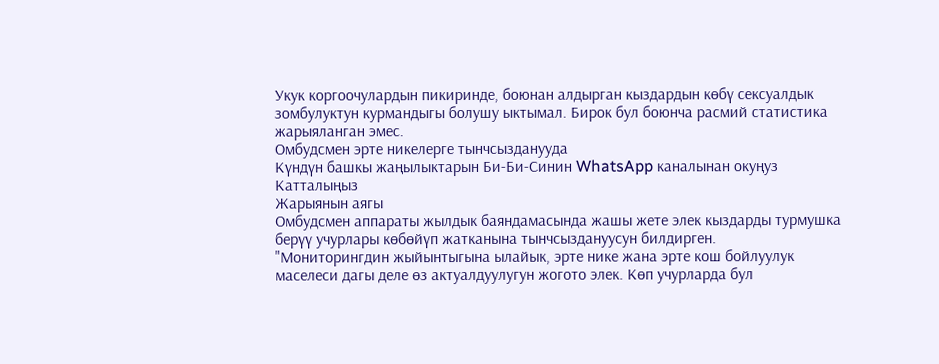Укук коргоочулардын пикиринде, боюнан алдырган кыздардын көбү сексуалдык зомбулуктун курмандыгы болушу ыктымал. Бирок бул боюнча расмий статистика жарыяланган эмес.
Омбудсмен эрте никелерге тынчсызданууда
Күндүн башкы жаңылыктарын Би-Би-Синин WhatsApp каналынан окуңуз
Катталыңыз
Жарыянын аягы
Омбудсмен аппараты жылдык баяндамасында жашы жете элек кыздарды турмушка берүү учурлары көбөйүп жатканына тынчсыздануусун билдирген.
"Мониторингдин жыйынтыгына ылайык, эрте нике жана эрте кош бойлуулук маселеси дагы деле өз актуалдуулугун жогото элек. Көп учурларда бул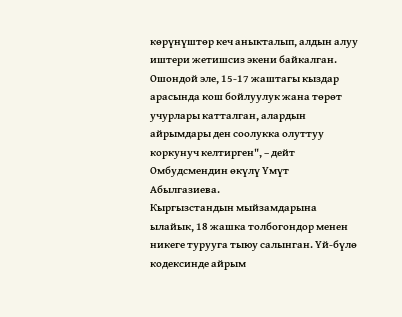көрүнүштөр кеч аныкталып, алдын алуу иштери жетишсиз экени байкалган. Ошондой эле, 15-17 жаштагы кыздар арасында кош бойлуулук жана төрөт учурлары катталган, алардын айрымдары ден соолукка олуттуу коркунуч келтирген", – дейт Омбудсмендин өкүлү Үмүт Абылгазиева.
Кыргызстандын мыйзамдарына ылайык, 18 жашка толбогондор менен никеге турууга тыюу салынган. Үй-бүлө кодексинде айрым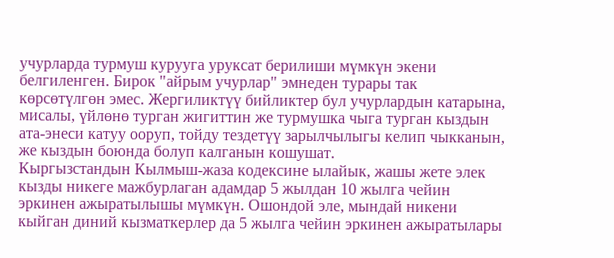учурларда турмуш курууга уруксат берилиши мүмкүн экени белгиленген. Бирок "айрым учурлар" эмнеден турары так көрсөтүлгөн эмес. Жергиликтүү бийликтер бул учурлардын катарына, мисалы, үйлөнө турган жигиттин же турмушка чыга турган кыздын ата-энеси катуу ооруп, тойду тездетүү зарылчылыгы келип чыкканын, же кыздын боюнда болуп калганын кошушат.
Кыргызстандын Кылмыш-жаза кодексине ылайык, жашы жете элек кызды никеге мажбурлаган адамдар 5 жылдан 10 жылга чейин эркинен ажыратылышы мүмкүн. Ошондой эле, мындай никени кыйган диний кызматкерлер да 5 жылга чейин эркинен ажыратылары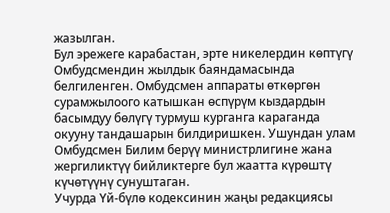жазылган.
Бул эрежеге карабастан, эрте никелердин көптүгү Омбудсмендин жылдык баяндамасында белгиленген. Омбудсмен аппараты өткөргөн сурамжылоого катышкан өспүрүм кыздардын басымдуу бөлүгү турмуш курганга караганда окууну тандашарын билдиришкен. Ушундан улам Омбудсмен Билим берүү министрлигине жана жергиликтүү бийликтерге бул жаатта күрөштү күчөтүүнү сунуштаган.
Учурда Үй-бүлө кодексинин жаңы редакциясы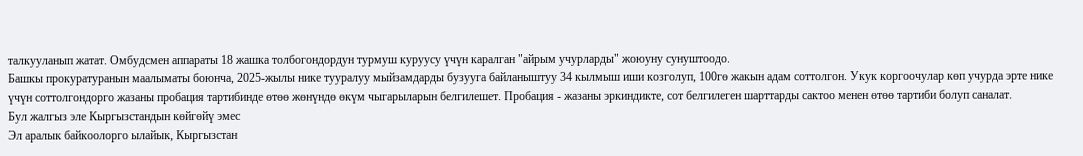талкууланып жатат. Омбудсмен аппараты 18 жашка толбогондордун турмуш куруусу үчүн каралган "айрым учурларды" жоюуну сунуштоодо.
Башкы прокуратуранын маалыматы боюнча, 2025-жылы нике тууралуу мыйзамдарды бузууга байланыштуу 34 кылмыш иши козголуп, 100гө жакын адам соттолгон. Укук коргоочулар көп учурда эрте нике үчүн соттолгондорго жазаны пробация тартибинде өтөө жөнүндө өкүм чыгарыларын белгилешет. Пробация - жазаны эркиндикте, сот белгилеген шарттарды сактоо менен өтөө тартиби болуп саналат.
Бул жалгыз эле Кыргызстандын көйгөйү эмес
Эл аралык байкоолорго ылайык, Кыргызстан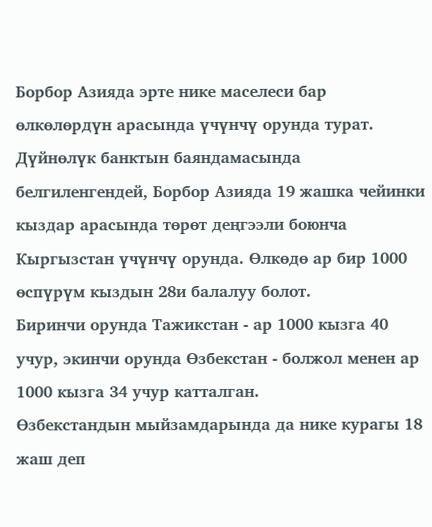Борбор Азияда эрте нике маселеси бар өлкөлөрдүн арасында үчүнчү орунда турат. Дүйнөлүк банктын баяндамасында белгиленгендей, Борбор Азияда 19 жашка чейинки кыздар арасында төрөт деңгээли боюнча Кыргызстан үчүнчү орунда. Өлкөдө ар бир 1000 өспүрүм кыздын 28и балалуу болот.
Биринчи орунда Тажикстан - ар 1000 кызга 40 учур, экинчи орунда Өзбекстан - болжол менен ар 1000 кызга 34 учур катталган.
Өзбекстандын мыйзамдарында да нике курагы 18 жаш деп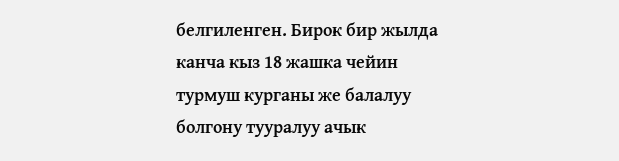белгиленген. Бирок бир жылда канча кыз 18 жашка чейин турмуш курганы же балалуу болгону тууралуу ачык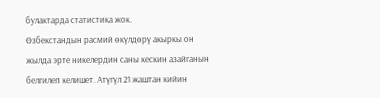булактарда статистика жок.
Өзбекстандын расмий өкүлдөрү акыркы он жылда эрте никелердин саны кескин азайганын белгилеп келишет. Атүгүл 21 жаштан кийин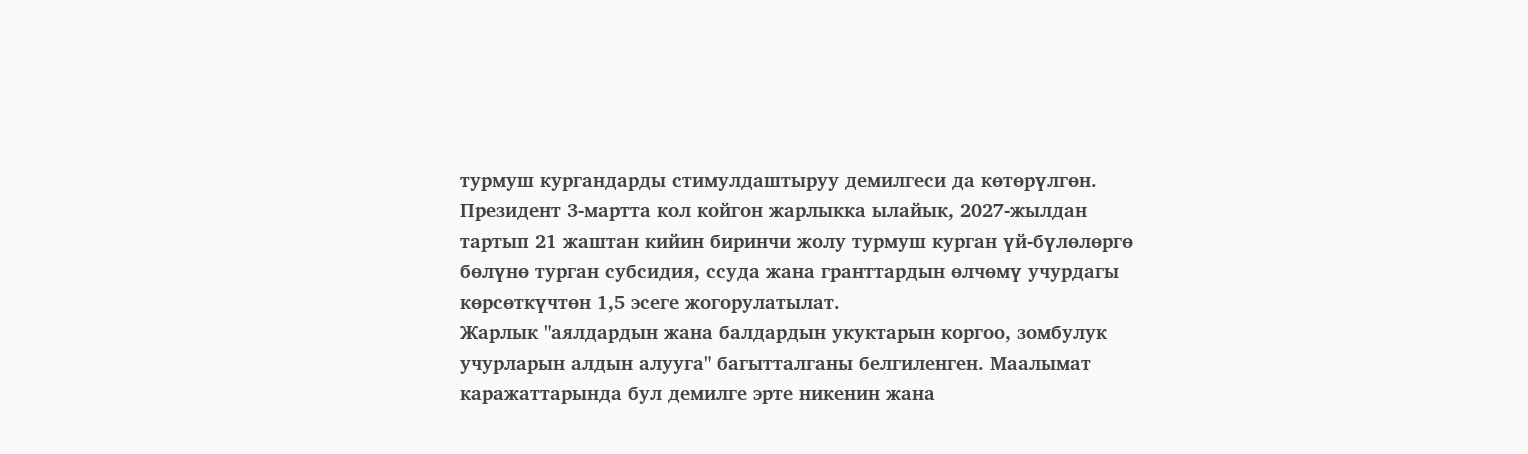турмуш кургандарды стимулдаштыруу демилгеси да көтөрүлгөн. Президент 3-мартта кол койгон жарлыкка ылайык, 2027-жылдан тартып 21 жаштан кийин биринчи жолу турмуш курган үй-бүлөлөргө бөлүнө турган субсидия, ссуда жана гранттардын өлчөмү учурдагы көрсөткүчтөн 1,5 эсеге жогорулатылат.
Жарлык "аялдардын жана балдардын укуктарын коргоо, зомбулук учурларын алдын алууга" багытталганы белгиленген. Маалымат каражаттарында бул демилге эрте никенин жана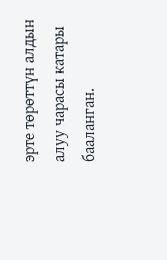эрте төрөттүн алдын алуу чарасы катары бааланган.